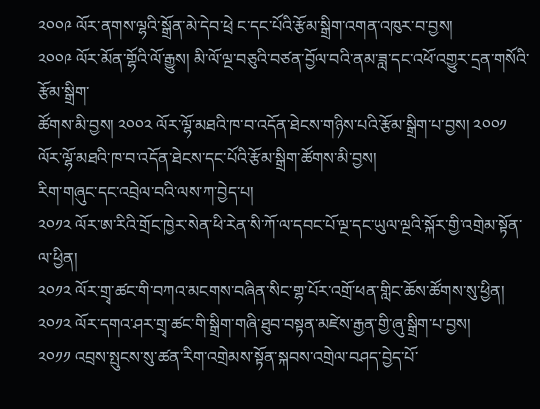༢༠༠༩ ལོར་ནགས་ལྷའི་སྒྲོན་མེ་དེབ་ཕྲེ ང་དང་པོའི་རྩོམ་སྒྲིག་འགན་འཁུར་བ་བྱས།
༢༠༠༩ ལོར་མོན་གྷོའི་ལོ་རྒྱུས། མི་ལོ་ལྔ་བཅུའི་བཙན་བྱོལ་བའི་ནམ་ཟླ་དང་འཕོ་འགྱུར་དྲན་གསོའི་རྩོམ་སྒྲིག་
ཚོགས་མི་བྱས། ༢༠༠༢ ལོར་ལྷོ་མཐའི་ཁ་བ་འདོན་ཐེངས་གཉིས་པའི་རྩོམ་སྒྲིག་པ་བྱས། ༢༠༠༡ ལོར་ལྷོ་མཐའི་ཁ་བ་འདོན་ཐེངས་དང་པོའི་རྩོམ་སྒྲིག་ཚོགས་མི་བྱས།
རིག་གཞུང་དང་འབྲེལ་བའི་ལས་ཀ་བྱེད་པ།
༢༠༡༢ ལོར་ཨ་རིའི་གྲོང་ཁྱེར་སེན་ཕི་རེན་སི་ཀོ་ལ་དབང་པོ་ལྔ་དང་ཡུལ་ལྔའི་སྐོར་གྱི་འགྲེམ་སྟོན་ལ་ཕྱིན།
༢༠༡༢ ལོར་གྲྭ་ཚང་གི་བཀའ་མངགས་བཞིན་སིང་གྷ་པོར་འགྲོ་ཕན་གླིང་ཆོས་ཚོགས་སུ་ཕྱིན།
༢༠༡༢ ལོར་དགའ་ཤར་གྲྭ་ཚང་གི་སྒྲིག་གཞི་ཐུབ་བསྟན་མཛེས་རྒྱན་གྱི་ཞུ་སྒྲིག་པ་བྱས།
༢༠༡༡ འབྲས་སྤུངས་སུ་ཚན་རིག་འགྲེམས་སྟོན་སྐབས་འགྲེལ་བཤད་བྱེད་པོ་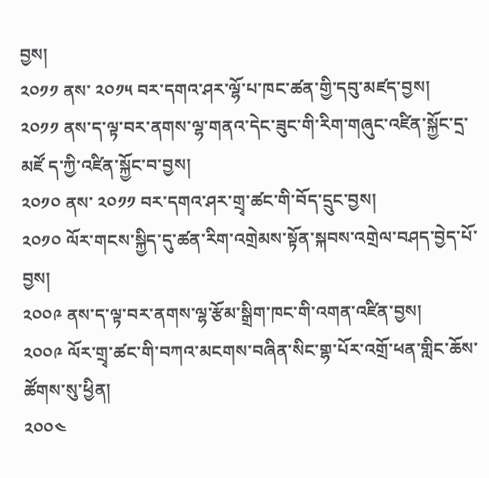བྱས།
༢༠༡༡ ནས་ ༢༠༡༥ བར་དགའ་ཤར་ལྷོ་པ་ཁང་ཚན་གྱི་དབུ་མཛད་བྱས།
༢༠༡༡ ནས་ད་ལྟ་བར་ནགས་ལྷ་གནའ་དེང་ཟུང་གི་རིག་གཞུང་འཛིན་སྐྱོང་དྲ་མཛོ ད་ཀྱི་འཛིན་སྐྱོང་བ་བྱས།
༢༠༡༠ ནས་ ༢༠༡༡ བར་དགའ་ཤར་གྲྭ་ཚང་གི་བོད་དྲུང་བྱས།
༢༠༡༠ ལོར་གངས་སྐྱིད་དུ་ཚན་རིག་འགྲེམས་སྟོན་སྐབས་འགྲེལ་བཤད་བྱེད་པོ་བྱས།
༢༠༠༩ ནས་ད་ལྟ་བར་ནགས་ལྷ་རྩོམ་སྒྲིག་ཁང་གི་འགན་འཛིན་བྱས།
༢༠༠༩ ལོར་གྲྭ་ཚང་གི་བཀའ་མངགས་བཞིན་སིང་གྷ་པོར་འགྲོ་ཕན་གླིང་ཆོས་ཚོགས་སུ་ཕྱིན།
༢༠༠༤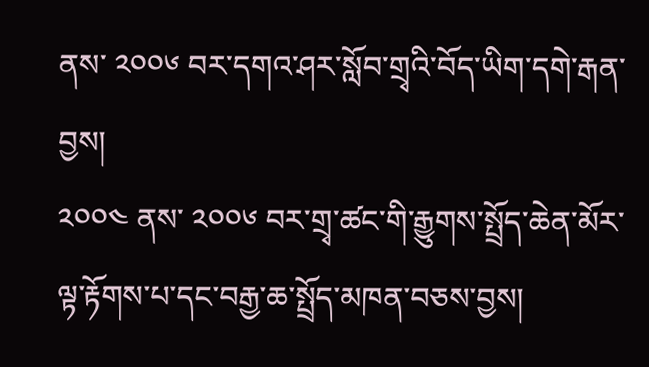ནས་ ༢༠༠༦ བར་དགའ་ཤར་སློབ་གྲྭའི་བོད་ཡིག་དགེ་རྒན་བྱས།
༢༠༠༤ ནས་ ༢༠༠༦ བར་གྲྭ་ཚང་གི་རྒྱུགས་སྤྲོད་ཆེན་མོར་ལྟ་རྟོགས་པ་དང་བརྒྱ་ཆ་སྤྲོད་མཁན་བཅས་བྱས།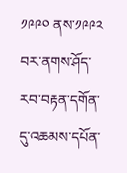༡༩༩༠ ནས་༡༩༩༢ བར་ནགས་ཤོད་རབ་བརྟན་དགོན་དུ་འཆམས་དཔོན་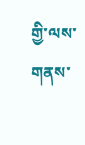གྱི་ལས་གནས་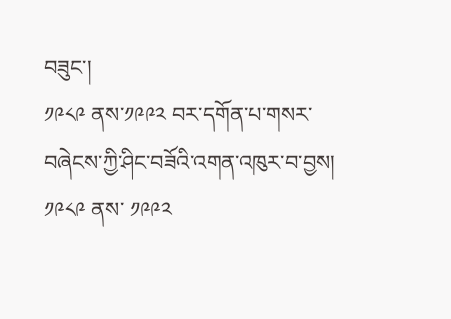བཟུང་།
༡༩༨༩ ནས་༡༩༩༢ བར་དགོན་པ་གསར་བཞེངས་ཀྱི་ཤིང་བཟོའི་འགན་འཁུར་བ་བྱས།
༡༩༨༩ ནས་ ༡༩༩༢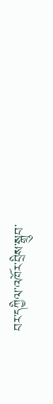བར་དཀྱིལ་འཁོར་བྲིས་སྒྲུབ་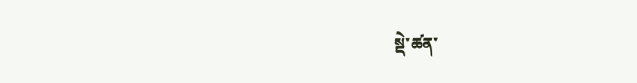སྡེ་ཚན་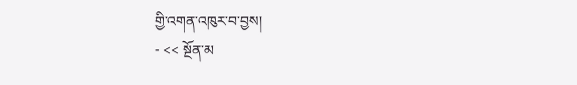གྱི་འགན་འཁུར་བ་བྱས།
- << སྔོན་མ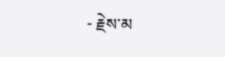- རྗེས་མ